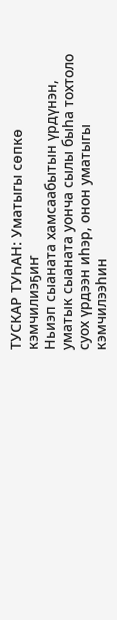ТУСКАР ТУҺАН: Уматыгы сөпкө кэмчилиэҕиҥ
Ньиэп сыаната хамсаабытын үрдүнэн, уматык сыаната уонча сылы быһа тохтоло суох үрдээн иһэр, онон уматыгы кэмчилээһин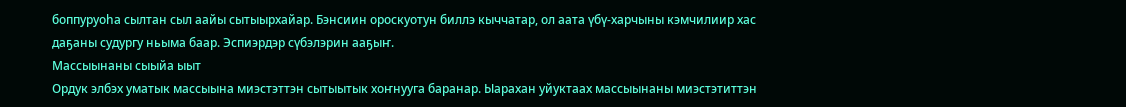боппуруоһа сылтан сыл аайы сытыырхайар. Бэнсиин ороскуотун биллэ кыччатар, ол аата үбү-харчыны кэмчилиир хас даҕаны судургу ньыма баар. Эспиэрдэр сүбэлэрин ааҕыҥ.
Массыынаны сыыйа ыыт
Ордук элбэх уматык массыына миэстэттэн сытыытык хоҥнууга баранар. Ыарахан уйуктаах массыынаны миэстэтиттэн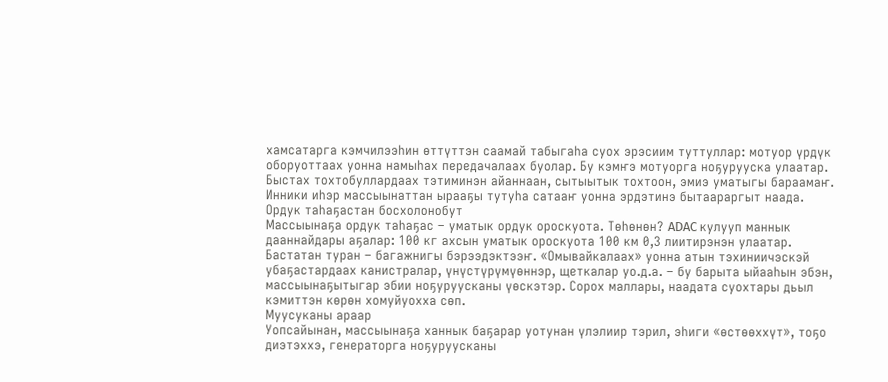хамсатарга кэмчилээһин өттүттэн саамай табыгаһа суох эрэсиим туттуллар: мотуор үрдүк оборуоттаах уонна намыһах передачалаах буолар. Бу кэмҥэ мотуорга ноҕурууска улаатар. Быстах тохтобуллардаах тэтиминэн айаннаан, сытыытык тохтоон, эмиэ уматыгы бараамаҥ. Инники иһэр массыынаттан ырааҕы тутуһа сатааҥ уонна эрдэтинэ бытаараргыт наада.
Ордук таһаҕастан босхолонобут
Массыынаҕа ордук таһаҕас – уматык ордук ороскуота. Төһөнөн? ADAC кулууп маннык дааннайдары аҕалар: 100 кг ахсын уматык ороскуота 100 км 0,3 лиитирэнэн улаатар. Бастатан туран – багажнигы бэрээдэктээҥ. «Омывайкалаах» уонна атын тэхиниичэскэй убаҕастардаах канистралар, үнүстүрүмүөннэр, щеткалар уо.д.а. – бу барыта ыйааһын эбэн, массыынаҕытыгар эбии ноҕуруусканы үөскэтэр. Сорох маллары, наадата суохтары дьыл кэмиттэн көрөн хомуйуохха сөп.
Муусуканы араар
Уопсайынан, массыынаҕа ханнык баҕарар уотунан үлэлиир тэрил, эһиги «өстөөххүт», тоҕо диэтэххэ, генераторга ноҕуруусканы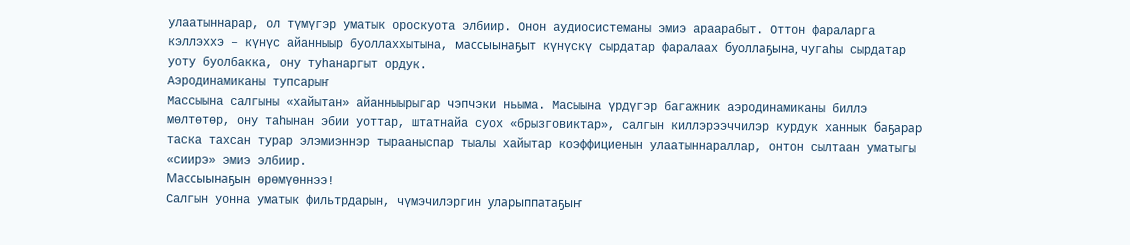улаатыннарар, ол түмүгэр уматык ороскуота элбиир. Онон аудиосистеманы эмиэ араарабыт. Оттон фараларга кэллэххэ – күнүс айанныыр буоллаххытына, массыынаҕыт күнүскү сырдатар фаралаах буоллаҕына, чугаһы сырдатар уоту буолбакка, ону туһанаргыт ордук.
Аэродинамиканы тупсарыҥ
Массыына салгыны «хайытан» айанныырыгар чэпчэки ньыма. Масыына үрдүгэр багажник аэродинамиканы биллэ мөлтөтөр, ону таһынан эбии уоттар, штатнайа суох «брызговиктар», салгын киллэрээччилэр курдук ханнык баҕарар таска тахсан турар элэмиэннэр тырааныспар тыалы хайытар коэффициенын улаатыннараллар, онтон сылтаан уматыгы «сиирэ» эмиэ элбиир.
Массыынаҕын өрөмүөннээ!
Салгын уонна уматык фильтрдарын, чүмэчилэргин уларыппатаҕыҥ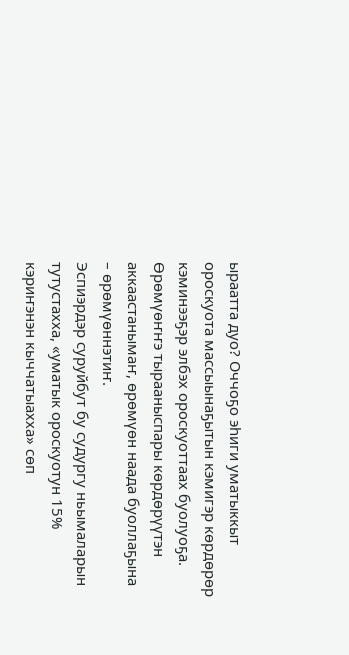ыраатта дуо? Оччоҕо эһиги уматыккыт ороскуота массыынаҕытын кэмигэр көрдөрөр кэминээҕэр элбэх ороскуоттаах буолуоҕа. Өрөмүөҥҥэ тырааныспары көрдөрүүтэн аккаастанымаҥ, өрөмүөн наада буоллаҕына – өрөмүөннэтиҥ.
Эспиэрдэр суруйбут бу судургу ньымаларын тутустахха, «уматык ороскуотун 15% кэриҥэнэн кыччатыахха» сөп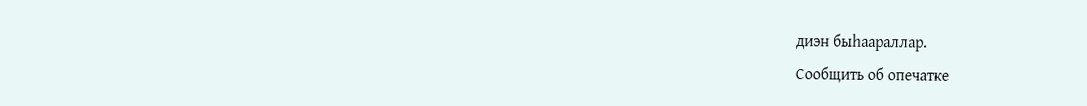диэн быһаараллар.
Сообщить об опечатке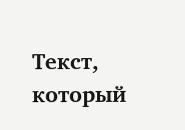Текст, который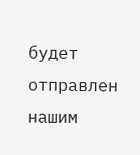будет отправлен нашим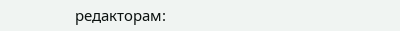редакторам: